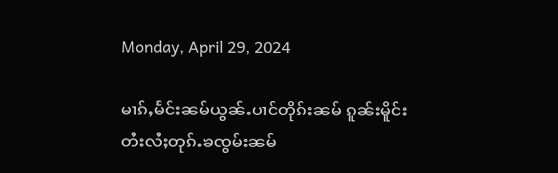Monday, April 29, 2024

မၢၵ်ႇမႅင်းၼမ်ယွၼ်ႉပၢင်တိုၵ်းၼမ် ၵူၼ်းမိူင်းတႆးလႆႈတုၵ်ႉၶၸွမ်းၼမ်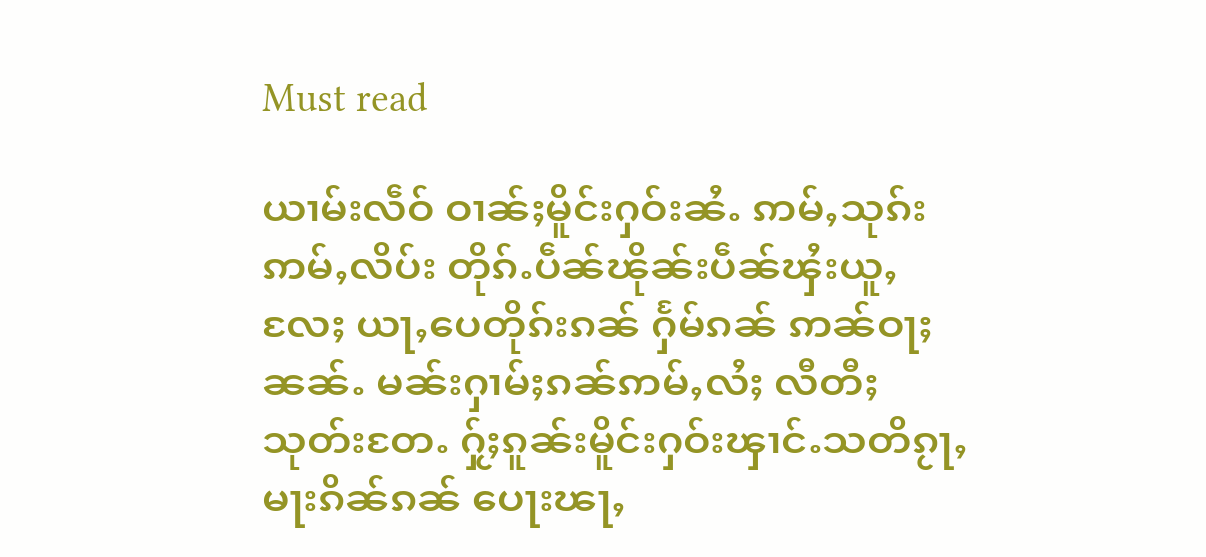Must read

ယၢမ်းလဵဝ် ဝၢၼ်ႈမိူင်းႁဝ်းၼႆႉ ဢမ်ႇသုၵ်းဢမ်ႇလိပ်း တိုၵ်ႉပဵၼ်ၽိုၼ်းပဵၼ်ၾႆးယူႇလႄႈ ယႃႇပေတိုၵ်းၵၼ် ႁႅမ်ၵၼ် ဢၼ်ဝႃႈၼၼ်ႉ မၼ်းႁၢမ်ႈၵၼ်ဢမ်ႇလႆႈ လီတီႈသုတ်းတႄႉ ႁႂ်ႈၵူၼ်းမိူင်းႁဝ်းၾၢင်ႉသတိၵႂႃႇမႃးၵိၼ်ၵၼ် ပေႃးၽႃႇ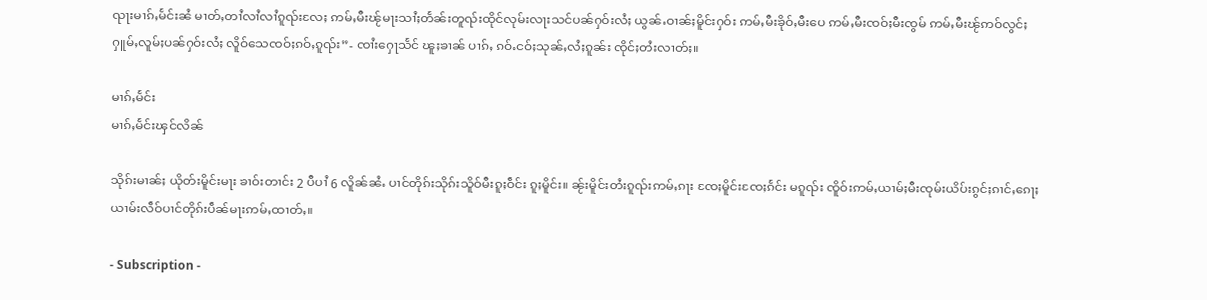ၺႃးမၢၵ်ႇမႅင်းၼႆ မၢတ်ႇတၢႆလၢႆလၢႆၵူၺ်းလႄႈ ဢမ်ႇမီးၽႂ်မႃးသၢႆႈတႅၼ်းတူၺ်းထိုင်လုမ်းလႃးသင်ပၼ်ႁဝ်းလႆႈ ယွၼ်ႉဝၢၼ်ႈမိူင်းႁဝ်း ဢမ်ႇမီးၶိုဝ်ႇမီးပေ ဢမ်ႇမီးၸဝ်ႈမီးၸွမ် ဢမ်ႇမီးၽႂ်ဢဝ်လွင်ႈႁူမ်ႇလူမ်ႈပၼ်ႁဝ်းလႆႈ လိူဝ်သေၸဝ်ႈၵဝ်ႇၵူၺ်း”- ၸၢႆးႁေႃသႅင် ၽူႈၶၢၼ် ပၢၵ်ႇ ၵဝ်ႉငဝ်ႈသုၼ်ႇလႆႈၵူၼ်း ၸိုင်ႈတႆးလၢတ်ႈ။

မၢၵ်ႇမႅင်း
မၢၵ်ႇမႅင်းၾင်လိၼ်

သိုၵ်းမၢၼ်ႈ ယိုတ်းမိူင်းမႃး ၶၢဝ်းတၢင်း 2 ပီပၢႆ 6 လိူၼ်ၼႆႉ ပၢင်တိုၵ်းသိုၵ်းသိူဝ်မီးၵူႈဝဵင်း ၵူႈမိူင်း။ ၼႂ်းမိူင်းတႆးၵူၺ်းဢမ်ႇၵႃး ၸႄႈမိူင်းၸႄႈၵႅင်း မၵူၺ်း ၸိူဝ်းဢမ်ႇယၢမ်ႈမီးၸုမ်းယိပ်းၵွင်ႈၵၢင်ႇၵေႃႈယၢမ်းလဵဝ်ပၢင်တိုၵ်းပဵၼ်မႃးဢမ်ႇထၢတ်ႇ။

- Subscription -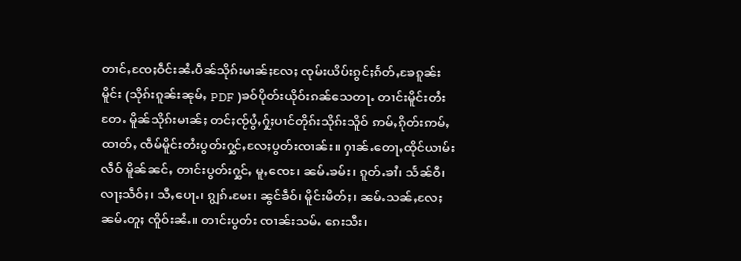တၢင်ႇၸႄႈဝဵင်းၼႆႉပဵၼ်သိုၵ်းမၢၼ်ႈလႄႈ ၸုမ်းယိပ်းၵွင်ႈၵႅတ်ႇၶႄၵူၼ်းမိူင်း (သိုၵ်းၵူၼ်းၼုမ်ႇ PDF )ၶဝ်ပိုတ်းယိုဝ်းၵၼ်သေတႃႉ တၢင်းမိူင်းတႆးတႄႉ မိူၼ်သိုၵ်းမၢၼ်ႈ တင်ႈၸႂ်ပွႆႇႁႂ်ႈပၢင်တိုၵ်းသိုၵ်းသိူဝ် ဢမ်ႇၵိုတ်းဢမ်ႇထၢတ်ႇ ၸဵမ်မိူင်းတႆးပွတ်းႁွင်ႇလႄႈပွတ်းၸၢၼ်း။ ႁၢၼ်ႉတေႃႇထိုင်ယၢမ်းလဵဝ် မိူၼ်ၼင်ႇ တၢင်းပွတ်းႁွင်ႇ မူႇၸေႊ၊ ၼမ်ႉၶမ်း၊ ၵူတ်ႉၶၢႆ၊ သႅၼ်ဝီ၊ လႃႈသဵဝ်ႈ၊ သီႇပေႃႉ၊ ၵျွၵ်ႉမႄး၊ ၼွင်ၶဵဝ်၊ မိူင်းမိတ်ႈ၊ ၼမ်ႉသၼ်ႇလႄႈ ၼမ်ႉတူႈ ၸိူဝ်းၼႆႉ။ တၢင်းပွတ်း ၸၢၼ်းသမ်ႉ ၵေးသီး၊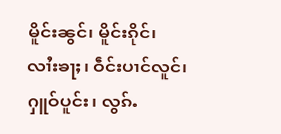မိူင်းၼွင်၊ မိူင်းၵိုင်၊ လၢႆးၶႃႈ၊ ဝဵင်းပၢင်လူင်၊ ႁူဝ်ပူင်း၊ လွၵ်ႉ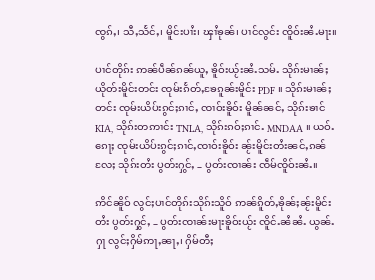ၸွၵ်ႇ၊ သီႇသႅင်ႇ၊ မိူင်းပၢႆး၊ ၾၢႆၶုၼ်၊ ပၢင်လွင်း ၸိူဝ်းၼႆႉမႃး။

ပၢင်တိုၵ်း ဢၼ်ပဵၼ်ၵၼ်ယူႇ ၶိူဝ်းယႂ်းၼႆႉသမ်ႉ သိုၵ်းမၢၼ်ႈ ယိုတ်းမိူင်းတင်း ၸုမ်းၵႅတ်ႇၶႄၵူၼ်းမိူင်း PDF ။ သိုၵ်းမၢၼ်ႈ တင်း ၸုမ်းယိပ်းၵွင်ႈၵၢင်ႇ ၸၢဝ်းၶိူဝ်း မိူၼ်ၼင်ႇ သိုၵ်းၶၢင် KIA, သိုၵ်းတဢၢင်း TNLA, သိုၵ်းၵဝ်ႈၵၢင်ႉ MNDAA ။ ယဝ်ႉ ၵေႃႈ ၸုမ်းယိပ်းၵွင်ႈၵၢင်ႇၸၢဝ်းၶိူဝ်း ၼႂ်းမိူင်းတႆးၼင်ႇၵၼ်လႄႈ သိုၵ်းတႆး ပွတ်းႁွင်ႇ – ပွတ်းၸၢၼ်း ၸဵမ်ၸိူဝ်းၼႆႉ။

ဢိင်ၼိူဝ် လွင်ႈပၢင်တိုၵ်းသိုၵ်းသိူဝ် ဢၼ်ၵိူတ်ႇၶိုၼ်ႈၼႂ်းမိူင်းတႆး ပွတ်းႁွင်ႇ – ပွတ်းၸၢၼ်းမႃးၶိူဝ်းယႂ်း ၸိူင်ႉၼႆၼႆႉ ယွၼ်ႉႁႃ လွင်ႈႁိမ်ဢႃႇၼႃႇ၊ ႁိမ်တီႈ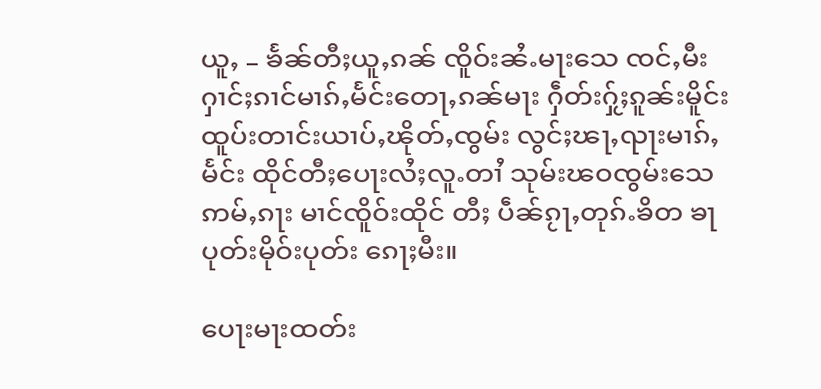ယူႇ – ၶႅၼ်တီႈယူႇၵၼ် ၸိူဝ်းၼႆႉမႃးသေ ၸင်ႇမီးႁၢင်ႈၵၢင်မၢၵ်ႇမႅင်းတေႃႇၵၼ်မႃး ႁဵတ်းႁႂ်ႈၵူၼ်းမိူင်း ထူပ်းတၢင်းယၢပ်ႇၽိုတ်ႇၸွမ်း လွင်ႈၽႃႇၺႃးမၢၵ်ႇမႅင်း ထိုင်တီႈပေႃးလႆႈလူႉတၢႆ သုမ်းၽဝၸွမ်းသေဢမ်ႇၵႃး မၢင်ၸိူဝ်းထိုင် တီႈ ပဵၼ်ၵႂႃႇတုၵ်ႉၶိတ ၶႃပုတ်းမိုဝ်းပုတ်း ၵေႃႈမီး။

ပေႃးမႃးထတ်း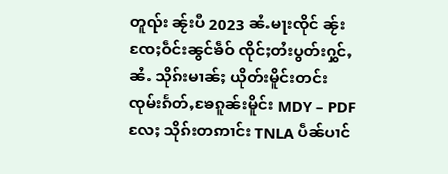တူၺ်း ၼႂ်းပီ 2023 ၼႆႉမႃးၸိုင် ၼႂ်းၸႄႈဝဵင်းၼွင်ၶဵဝ် ၸိုင်ႈတႆးပွတ်းႁွင်ႇၼႆႉ သိုၵ်းမၢၼ်ႈ ယိုတ်းမိူင်းတင်း ၸုမ်းၵႅတ်ႇၶႄၵူၼ်းမိူင်း MDY – PDF လႄႈ သိုၵ်းတဢၢင်း TNLA ပဵၼ်ပၢင်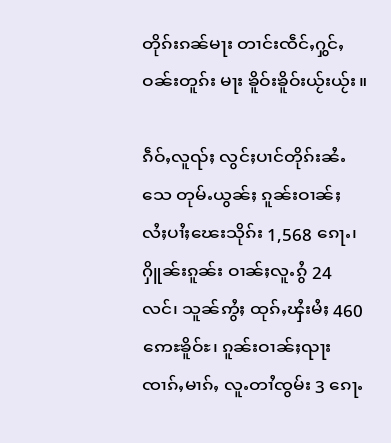တိုၵ်းၵၼ်မႃး တၢင်းၸဵင်ႇႁွင်ႇဝၼ်းတူၵ်း မႃး ၶိူဝ်းၶိူဝ်းယႂ်းယႂ်း။

ၵဵဝ်ႇလူၺ်ႈ လွင်ႈပၢင်တိုၵ်းၼႆႉသေ တုမ်ႉယွၼ်ႈ ၵူၼ်းဝၢၼ်ႈ လႆႈပၢႆႈၽေးသိုၵ်း 1,568 ၵေႃႉ၊ ႁိူၼ်းၵူၼ်း ဝၢၼ်ႈလူႉၵွႆ 24 လင်၊ သူၼ်ဢွႆႈ ထုၵ်ႇၾႆးမႆႈ 460 ဢေႊၶိူဝ်ႊ၊ ၵူၼ်းဝၢၼ်ႈၺႃးၸၢၵ်ႇမၢၵ်ႇ လူႉတၢႆၸွမ်း 3 ၵေႃႉ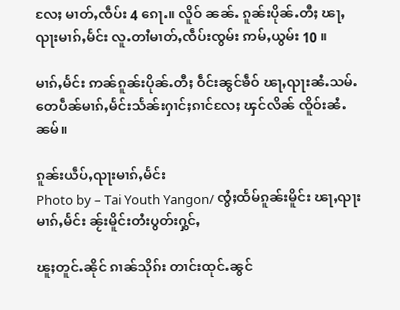လႄႈ မၢတ်ႇၸဵပ်း 4 ၵေႃႉ။ လိူဝ် ၼၼ်ႉ ၵူၼ်းပိုၼ်ႉတီႈ ၽႃႇၺႃးမၢၵ်ႇမႅင်း လူႉတၢႆမၢတ်ႇၸဵပ်းၸွမ်း ဢမ်ႇယွမ်း 10 ။

မၢၵ်ႇမႅင်း ဢၼ်ၵူၼ်းပိုၼ်ႉတီႈ ဝဵင်းၼွင်ၶဵဝ် ၽႃႇၺႃးၼႆႉသမ်ႉ တေပဵၼ်မၢၵ်ႇမႅင်းသႅၼ်းႁၢင်ႈၵၢင်လႄႈ ၾင်လိၼ် ၸိူဝ်းၼႆႉၼမ်။

ၵူၼ်းယဵပ်ႇၺႃးမၢၵ်ႇမႅင်း
Photo by – Tai Youth Yangon/ ၸွႆႈထႅမ်ၵူၼ်းမိူင်း ၽႃႇၺႃးမၢၵ်ႇမႅင်း ၼႂ်းမိူင်းတႆးပွတ်းႁွင်ႇ

ၽူႈတူင်ႉၼိုင် ၵၢၼ်သိုၵ်း တၢင်းထုင်ႉၼွင်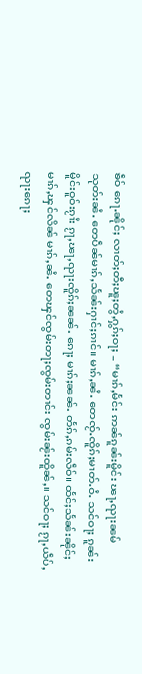ၶဵဝ် ၵေႃႉၼိုင်ႈ လၢတ်ႈတီႈၽူႈတွႆႇႁွၵ်ႈဝႃႈ – “မၢၵ်ႇမႅင်း ဢၼ်ၵူၼ်းမိူင်း ၽႃႇၺႃးၼမ် သုတ်းၼႆႉ တေပဵၼ်မၢၵ်ႇသႅၼ်းႁၢင်ႈၵၢင်။ မၢၵ်ႇၼႆႉ တေၸႂ်ႉၸိူၵ်ႈမၢတ်ႉဝႆႉ သင်ဝႃႈ ၵူၼ်းမိူင်းဝူဝ်းၵႂၢႆး ၵႂႃႇၽႃႇၺႃးၸိူၵ်ႈၼၼ်ႉ ၵေႃႈ မၢၵ်ႈၼၼ်ႉ တႅၵ်ႇၵမ်းလဵဝ်။ ထႅင်ႈသႅၼ်းၼိုင်ႈ မၢၵ်ႇၾင်လိၼ် မၢၵ်ႇၼႆႉ တေၾင်ၸွမ်းတႃႈၸွမ်းတၢင်း ၸွမ်းၼႂ်းထိူၼ်ႇ။ သင်ဝႃႈ ၵႂႃႇယဵပ်ႇၺႃးၵေႃႈ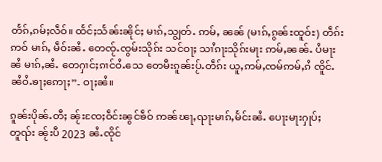တႅၵ်ႇၵမ်ႈလဵဝ်။ ထႅင်ႈသႅၼ်းၼိုင်ႈ မၢၵ်ႇသျွတ်ႉ ဢမ်ႇ ၼၼ် (မၢၵ်ႇၵွၼ်ႊထူဝ်ႊ) တဵၵ်းဢဝ် မၢၵ်ႇ မဵဝ်းၼႆႉ တေၸႂ်ႉၸွမ်းသိုၵ်း သင်ဝႃႈ သၢႆၵႃးသိုၵ်းမႃး ဢမ်ႇၼၼ်ႉ ပႆမႃးၼႆ မၢၵ်ႇၼႆႉ တေႁၢင်ႈၵၢင်ဝႆႉသေ တေမီးၵူၼ်းပႂ်ႉတဵၵ်း ယူႇဢမ်ႇၸမ်ဢမ်ႇၵႆ ၸိူင်ႉၼႆဝႆႉၶႃႈဢေႃႈ”- ဝႃႈၼႆ။

ၵူၼ်းပိုၼ်ႉတီႈ ၼႂ်းၸႄႈဝဵင်းၼွင်ၶဵဝ် ဢၼ်ၽႃႇၺႃးမၢၵ်ႇမႅင်းၼႆႉ ပေႃးမႃးႁုပ်ႈတူၺ်း ၼႂ်းပီ 2023 ၼႆႉၸိုင်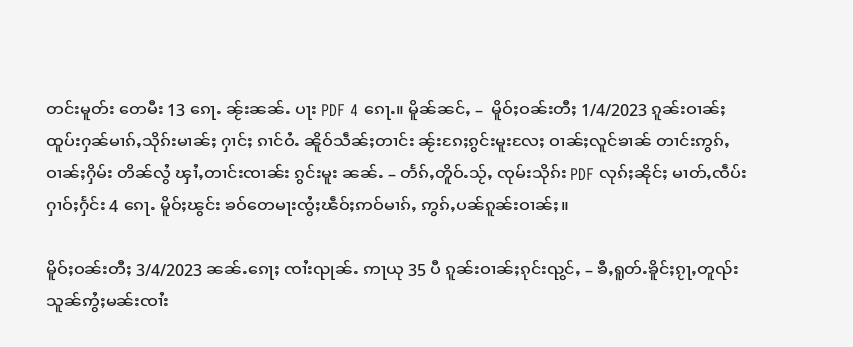တင်းမူတ်း တေမီး 13 ၵေႃႉ ၼႂ်းၼၼ်ႉ ပႃး PDF 4 ၵေႃႉ။ မိူၼ်ၼင်ႇ –  မိူဝ်ႈဝၼ်းတီႈ 1/4/2023 ၵူၼ်းဝၢၼ်ႈ ထူပ်းႁၼ်မၢၵ်ႇသိုၵ်းမၢၼ်ႈ ႁၢင်ႈ ၵၢင်ဝႆႉ ၼိူဝ်သဵၼ်ႈတၢင်း ၼႂ်းၵႄႈၵွင်းမူးလႄႈ ဝၢၼ်ႈလူင်ၶၢၼ် တၢင်းဢွၵ်ႇဝၢၼ်ႈႁိမ်း တိၼ်လွႆ ၾၢႆႇတၢင်းၸၢၼ်း ၵွင်းမူး ၼၼ်ႉ – တႅၵ်ႇတိူဝ်ႉသႂ်ႇ ၸုမ်းသိုၵ်း PDF လုၵ်ႈၼိုင်ႈ မၢတ်ႇၸဵပ်းႁၢဝ်ႈႁႅင်း 4 ၵေႃႉ မိူဝ်ႈၽွင်း ၶဝ်တေမႃးၸွႆႈၽဵဝ်ႈဢဝ်မၢၵ်ႇ ဢွၵ်ႇပၼ်ၵူၼ်းဝၢၼ်ႈ။

မိူဝ်ႈဝၼ်းတီႈ 3/4/2023 ၼၼ်ႉၵေႃႈ ၸၢႆးၺုၼ်ႉ ဢႃယု 35 ပီ ၵူၼ်းဝၢၼ်ႈၵုင်းၺွင်ႇ – ၶီႇရူတ်ႉၶိူင်ႈၵႂႃႇတူၺ်းသူၼ်ဢွႆႈမၼ်းၸၢႆး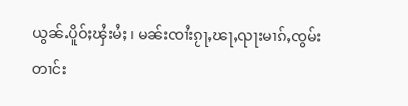ယွၼ်ႉပိူဝ်ႈၾႆးမႆႈ ၊ မၼ်းၸၢႆးၵႂႃႇၽႃႇၺႃးမၢၵ်ႇၸွမ်းတၢင်း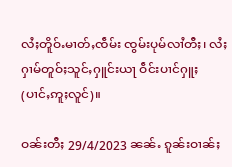လႆႈတိူဝ်ႉမၢတ်ႇၸဵမ်း ၸွမ်းပုမ်လၢႆတီႈ၊ လႆႈႁၢမ်တူဝ်ႈသူင်ႇႁူင်းယႃ ဝဵင်းပၢင်ႁူႈ (ပၢင်ႇဢူႈလူင်)။

ဝၼ်းတီႈ 29/4/2023 ၼၼ်ႉ ၵူၼ်းဝၢၼ်ႈ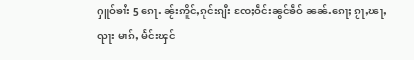ႁူဝ်ၶၢႆး 5 ၵေႃႉ ၼႂ်းဢိူင်ႇၵုင်းၵျီး ၸႄႈဝဵင်းၼွင်ၶဵဝ် ၼၼ်ႉၵေႃႈ ၵႂႃႇၽႃႇၺႃး မၢၵ်ႇ မႅင်းၾင်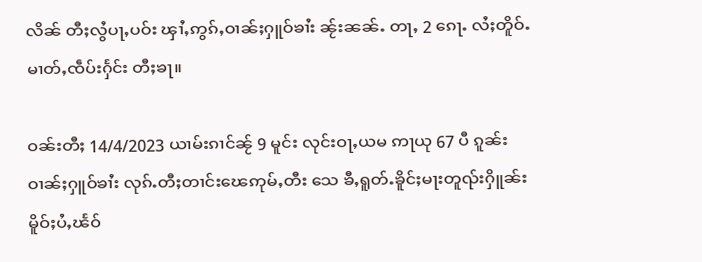လိၼ် တီႈလွႆပႃႇပဝ်း ၾၢႆႇဢွၵ်ႇဝၢၼ်ႈႁူဝ်ၶၢႆး ၼႂ်းၼၼ်ႉ တႃႇ 2 ၵေႃႉ လႆႈတိူဝ်ႉမၢတ်ႇၸဵပ်းႁႅင်း တီႈၶႃ။

ဝၼ်းတီႈ 14/4/2023 ယၢမ်းၵၢင်ၼႂ် 9 မူင်း လုင်းဝႃႇယမ ဢႃယု 67 ပီ ၵူၼ်းဝၢၼ်ႈႁူဝ်ၶၢႆး လုၵ်ႉတီႈတၢင်းၽေဢုမ်ႇတီး သေ ၶီႇရူတ်ႉၶိူင်ႈမႃးတူၺ်းႁိူၼ်း မိူဝ်ႈပႆႇၽႅဝ်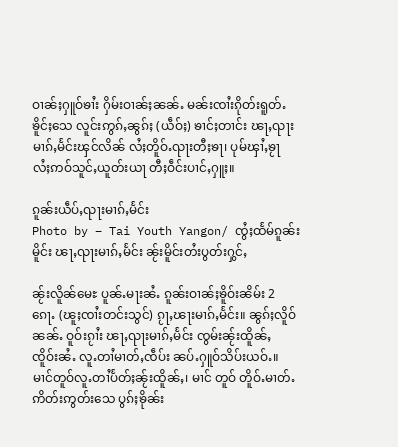ဝၢၼ်ႈႁူဝ်ၶၢႆး ႁိမ်းဝၢၼ်ႈၼၼ်ႉ မၼ်းၸၢႆးၵိုတ်းရူတ်ႉၶိူင်ႈသေ လူင်းဢွၵ်ႇၼွၵ်ႈ (ယဵဝ်ႈ) ၶၢင်ႈတၢင်း ၽႃႇၺႃးမၢၵ်ႇမႅင်းၾင်လိၼ် လႆႈတိူဝ်ႉၺႃးတီႈၶႃ၊ ပုမ်ၾၢႆႇၶႂႃ လႆႈဢဝ်သူင်ႇယူတ်းယႃ တီႈဝဵင်းပၢင်ႇႁူႈ။

ၵူၼ်းယဵပ်ႇၺႃးမၢၵ်ႇမႅင်း
Photo by – Tai Youth Yangon/ ၸွႆႈထႅမ်ၵူၼ်းမိူင်း ၽႃႇၺႃးမၢၵ်ႇမႅင်း ၼႂ်းမိူင်းတႆးပွတ်းႁွင်ႇ

ၼႂ်းလိူၼ်မေႊ ပူၼ်ႉမႃးၼႆႉ ၵူၼ်းဝၢၼ်ႈၶိူဝ်းၼိမ်း 2 ၵေႃႉ (ၽူႈၸၢႆးတင်းသွင်) ၵႂႃႇၽႃးမၢၵ်ႇမႅင်း။ ၼွၵ်ႈလိူဝ်ၼၼ်ႉ ဝူဝ်းၵႂၢႆး ၽႃႇၺႃးမၢၵ်ႇမႅင်း ၸွမ်းၼႂ်းထိူၼ်ႇ ၸိူဝ်းၼႆႉ လူႉတၢႆမၢတ်ႇၸဵပ်း ၼပ်ႉႁူဝ်သိပ်းယဝ်ႉ။ မၢင်တူဝ်လူႉတၢႆပႅတ်ႈၼႂ်းထိူၼ်ႇ၊ မၢင် တူဝ် တိူဝ်ႉမၢတ်ႉဢိတ်းဢွတ်းသေ ပွၵ်ႈၶိုၼ်း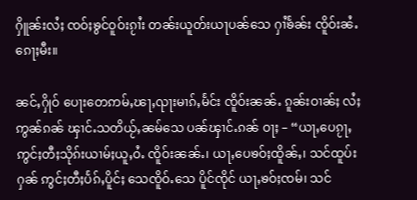ႁိူၼ်းလႆႈ ၸဝ်ႈၶွင်ဝူဝ်းၵႂၢႆး တၼ်းယူတ်းယႃပၼ်သေ ႁၢႆၶႅၼ်း ၸိူဝ်းၼႆႉၵေႃႈမီး။

ၼင်ႇႁိုဝ် ပေႃးတေဢမ်ႇၽႃႇၺႃးမၢၵ်ႇမႅင်း ၸိူဝ်းၼၼ်ႉ ၵူၼ်းဝၢၼ်ႈ လႆႈဢွၼ်ၵၼ် ၾၢင်ႉသတိယႂ်ႇၼမ်သေ ပၼ်ၾၢင်ႉၵၼ် ဝႃႈ – “ယႃႇပေၵႂႃႇ ဢွင်ႈတီႈသိုၵ်းယၢမ်ႈယူႇဝႆႉ ၸိူဝ်းၼၼ်ႉ၊ ယႃႇပေၶဝ်ႈထိူၼ်ႇ၊ သင်ထူပ်းႁၼ် ဢွင်ႈတီႈပႅၵ်ႇပိူင်ႈ သေၸိူဝ်ႉသေ ပိူင်ၸိုင် ယႃႇၶဝ်ႈၸမ်၊ သင်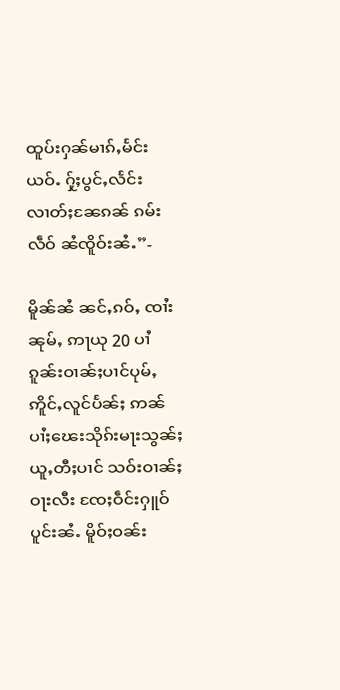ထူပ်းႁၼ်မၢၵ်ႇမႅင်းယဝ်ႉ ႁႂ်ႈပွင်ႇလႅင်းလၢတ်ႈၼႄၵၼ် ၵမ်းလဵဝ် ၼႆၸိူဝ်းၼႆႉ”-

မိူၼ်ၼႆ ၼင်ႇၵဝ်ႇ ၸၢႆးၼုမ်ႇ ဢႃယု 20 ပၢႆ ၵူၼ်းဝၢၼ်ႈပၢင်ပုမ်ႇ ဢိူင်ႇလူင်ပႅၼ်ႈ ဢၼ်ပၢႆႈၽေးသိုၵ်းမႃးသွၼ်ႈ ယူႇတီႈပၢင် သဝ်းဝၢၼ်ႈဝႃးလီး ၸႄႈဝဵင်းႁူဝ်ပူင်းၼႆႉ မိူဝ်ႈဝၼ်း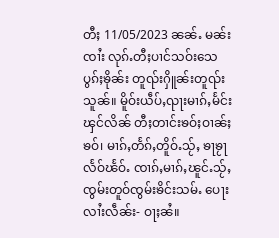တီႈ 11/05/2023 ၼၼ်ႉ မၼ်းၸၢႆး လုၵ်ႉတီႈပၢင်သဝ်းသေ ပွၵ်ႈၶိုၼ်း တူၺ်းႁိူၼ်းတူၺ်းသူၼ်။ မိူဝ်းယဵပ်ႇၺႃးမၢၵ်ႇမႅင်းၾင်လိၼ် တီႈတၢင်းၶဝ်ႈဝၢၼ်ႈၶဝ်၊ မၢၵ်ႇတႅၵ်ႇတိူဝ်ႉသႂ်ႇ ၶႃၶႂႃလႅဝ်ၽႅဝ်ႉ ၸၢၵ်ႇမၢၵ်ႇၽူင်ႉသႂ်ႇ ၸွမ်းတူဝ်ၸွမ်းၶိင်းသမ်ႉ ပေႃးလၢႆးလဵၼ်း- ဝႃႈၼႆ။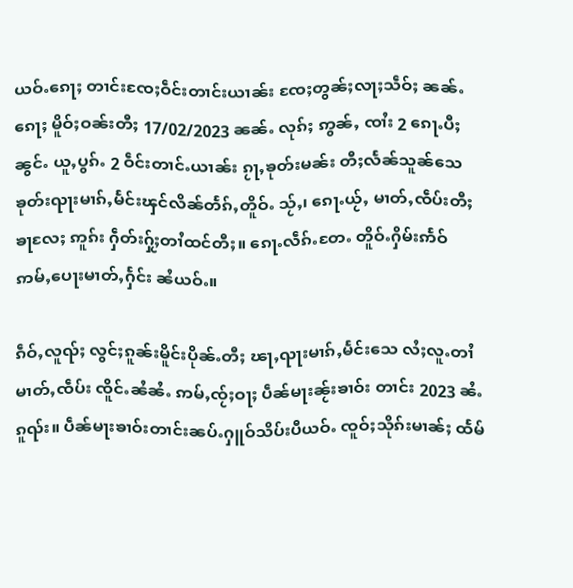ယဝ်ႉၵေႃႈ တၢင်းၸႄႈဝဵင်းတၢင်းယၢၼ်း ၸႄႈတွၼ်ႈလႃႈသဵဝ်ႈ ၼၼ်ႉၵေႃႈ မိူဝ်ႈဝၼ်းတီႈ 17/02/2023 ၼၼ်ႉ လုၵ်ႈ ဢွၼ်ႇ ၸၢႆး 2 ၵေႃႉပီႈၼွင်ႉ ယူႇပွၵ်ႉ 2 ဝဵင်းတၢင်ႉယၢၼ်း ၵႂႃႇၶုတ်းမၼ်း တီႈလႅၼ်သူၼ်သေ ၶုတ်းၺႃးမၢၵ်ႇမႅင်းၾင်လိၼ်တႅၵ်ႇတိူဝ်ႉ သႂ်ႇ၊ ၵေႃႉယႂ်ႇ မၢတ်ႇၸဵပ်းတီႈၶႃလႄႈ ဢူၵ်း ႁဵတ်းႁႂ်ႈတၢႆထင်တီႈ။ ၵေႃႉလဵၵ်ႉတႄႉ တိူဝ်ႉႁိမ်းဢႅဝ် ဢမ်ႇပေႃးမၢတ်ႇႁႅင်း ၼႆယဝ်ႉ။

ၵဵဝ်ႇလူၺ်ႈ လွင်ႈၵူၼ်းမိူင်းပိုၼ်ႉတီႈ ၽႃႇၺႃးမၢၵ်ႇမႅင်းသေ လႆႈလူႉတၢႆမၢတ်ႇၸဵပ်း ၸိူင်ႉၼႆၼႆႉ ဢမ်ႇၸႂ်ႈဝႃႈ ပဵၼ်မႃးၼႂ်းၶၢဝ်း တၢင်း 2023 ၼႆႉၵူၺ်း။ ပဵၼ်မႃးၶၢဝ်းတၢင်းၼပ်ႉႁူဝ်သိပ်းပီယဝ်ႉ ၸူဝ်ႈသိုၵ်းမၢၼ်ႈ ထႅမ်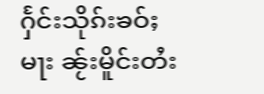ႁႅင်းသိုၵ်းၶဝ်ႈမႃး ၼႂ်းမိူင်းတႆး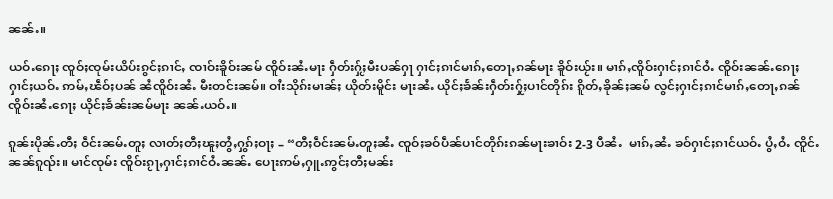ၼၼ်ႉ။

ယဝ်ႉၵေႃႈ ၸူဝ်ႈၸုမ်းယိပ်းၵွင်ႈၵၢင်ႇ ၸၢဝ်းၶိူဝ်းၼမ် ၸိူဝ်းၼႆႉမႃး ႁဵတ်းႁႂ်ႈမီးပၼ်ႁႃ ႁၢင်ႈၵၢင်မၢၵ်ႇတေႃႇၵၼ်မႃး ၶိူဝ်းယႂ်း။ မၢၵ်ႇၸိူဝ်းႁၢင်ႈၵၢင်ဝႆႉ ၸိူဝ်းၼၼ်ႉၵေႃႈ ႁၢင်ႈယဝ်ႉ ဢမ်ႇၽဵဝ်ႈပၼ် ၼႆၸိူဝ်းၼႆႉ မီးတင်းၼမ်။ ဝၢႆးသိုၵ်းမၢၼ်ႈ ယိုတ်းမိူင်း မႃးၼႆႉ ယိုင်ႈၶႅၼ်းႁဵတ်းႁႂ်ႈပၢင်တိုၵ်း ၵိူတ်ႇၶိုၼ်ႈၼမ် လွင်ႈႁၢင်ႈၵၢင်မၢၵ်ႇတေႃႇၵၼ်ၸိူဝ်းၼႆႉၵေႃႈ ယိုင်ႈၶႅၼ်းၼမ်မႃး ၼၼ်ႉယဝ်ႉ။

ၵူၼ်းပိုၼ်ႉတီႈ ဝဵင်းၼမ်ႉတူႈ လၢတ်ႈတီႈၽူႈတွႆႇႁွၵ်ႈဝႃႈ – “တီႈဝဵင်းၼမ်ႉတူႈၼႆႉ ၸူဝ်ႈၶဝ်ပဵၼ်ပၢင်တိုၵ်းၵၼ်မႃးၶၢဝ်း 2-3 ပီၼႆႉ  မၢၵ်ႇၼႆႉ ၶဝ်ႁၢင်ႈၵၢင်ယဝ်ႉ ပွႆႇဝႆႉ ၸိူင်ႉၼၼ်ၵူၺ်း။ မၢင်ၸုမ်း ၸိူဝ်းၵႂႃႇႁၢင်ႈၵၢင်ဝႆႉၼၼ်ႉ ပေႃးဢမ်ႇႁူႉဢွင်ႈတီႈမၼ်း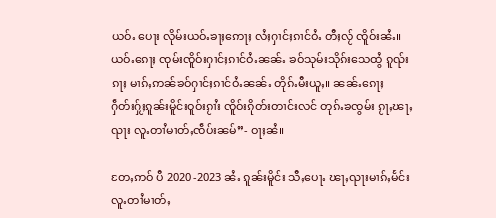ယဝ်ႉ ပေႃး လိုမ်းယဝ်ႉၶႃႈဢေႃႈ လႆႈႁၢင်ႈၵၢင်ဝႆႉ တီႈလႂ် ၸိူဝ်းၼႆႉ။ ယဝ်ႉၵေႃႈ ၸုမ်းၸိူဝ်းႁၢင်ႈၵၢင်ဝႆႉၼၼ်ႉ ၶဝ်သုမ်းသိုၵ်းသေထွႆ ၵူၺ်းၵႃႈ မၢၵ်ႇဢၼ်ၶဝ်ႁၢင်ႈၵၢင်ဝႆႉၼၼ်ႉ တိုၵ်ႉမီးယူႇ။ ၼၼ်ႉၵေႃႈ ႁဵတ်းႁႂ်ႈၵူၼ်းမိူင်းဝူဝ်းၵႂၢႆး ၸိူဝ်းၵိုတ်းတၢင်းလင် တုၵ်ႉၶၸွမ်း ၵႂႃႇၽႃႇ ၺႃး လူႉတၢႆမၢတ်ႇၸဵပ်းၼမ်”- ဝႃႈၼႆ။

တႄႇဢဝ် ပီ 2020 -2023 ၼႆႉ ၵူၼ်းမိူင်း သီႇပေႃႉ ၽႃႇၺႃးမၢၵ်ႇမႅင်း လူႉတၢႆမၢတ်ႇ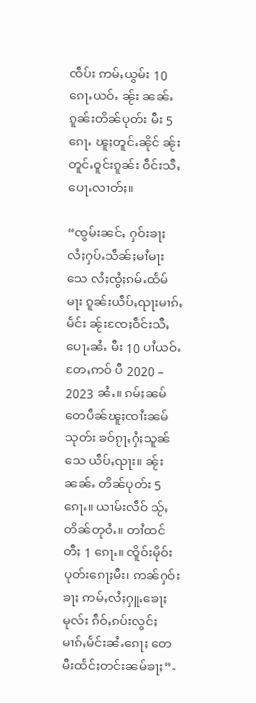ၸဵပ်း ဢမ်ႇယွမ်း 10 ၵေႃႉယဝ်ႉ ၼႂ်း ၼၼ်ႉ ၵူၼ်းတိၼ်ပုတ်း မီး 5 ၵေႃႉ ၽူႈတူင်ႉၼိုင် ၼႂ်းတူင်ႉဝူင်းၵူၼ်း ဝဵင်းသီႇပေႃႉလၢတ်ႈ။

“ၸွမ်းၼင်ႇ ႁဝ်းၶႃႈ လႆႈႁပ်ႉသဵၼ်ႈမၢႆမႃးသေ လႆႈၸွႆႈၵမ်ႉထႅမ်မႃး ၵူၼ်းယဵပ်ႇၺႃးမၢၵ်ႇမႅင်း ၼႂ်းၸႄႈဝဵင်းသီႇပေႃႉၼႆႉ မီး 10 ပၢႆယဝ်ႉ တႄႇဢဝ် ပီ 2020 – 2023 ၼႆႉ။ ၵမ်ႈၼမ် တေပဵၼ်ၽူႈၸၢႆးၼမ်သုတ်း ၶဝ်ၵႂႃႇႁႆႈသူၼ်သေ ယဵပ်ႇၺႃး။ ၼႂ်းၼၼ်ႉ တိၼ်ပုတ်း 5 ၵေႃႉ။ ယၢမ်းလဵဝ် သႂ်ႇတိၼ်တုဝႆႉ။ တၢႆထင်တီႈ 1 ၵေႃႉ။ ၸိူဝ်းမိုဝ်းပုတ်းၵေႃႈမီး၊ ဢၼ်ႁဝ်းၶႃႈ ဢမ်ႇလႆႈႁူႉၶေႃႈ မုလ်း ၵဵဝ်ႇၵပ်းလွင်ႈမၢၵ်ႇမႅင်းၼႆႉၵေႃႈ တေမီးထႅင်ႈတင်းၼမ်ၶႃႈ”-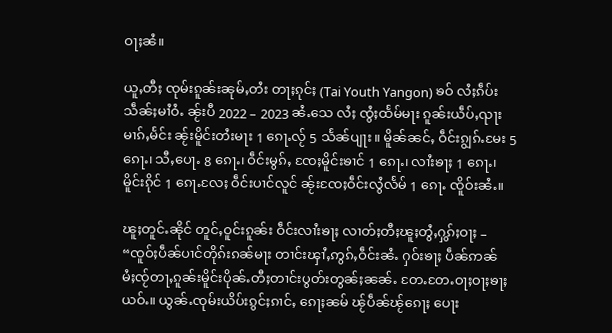ဝႃႈၼႆ။

ယူႇတီႈ ၸုမ်းၵူၼ်းၼုမ်ႇတႆး တႃႈၵုင်ႈ (Tai Youth Yangon) ၶဝ် လႆႈၵဵပ်းသဵၼ်ႈမၢႆဝႆႉ ၼႂ်းပီ 2022 – 2023 ၼႆႉသေ လႆႈ ၸွႆႈထႅမ်မႃး ၵူၼ်းယဵပ်ႇၺႃးမၢၵ်ႇမႅင်း ၼႂ်းမိူင်းတႆးမႃး 1 ၵေႃႉလႂ် 5 သႅၼ်ပျႃး။ မိူၼ်ၼင်ႇ ဝဵင်းၵျွၵ်ႉမႄး 5 ၵေႃႉ၊ သီႇပေႃႉ 8 ၵေႃႉ၊ ဝဵင်းမွၵ်ႇ ၸႄႈမိူင်းၶၢင် 1 ၵေႃႉ၊ လၢႆးၶႃႈ 1 ၵေႃႉ၊ မိူင်းၵိုင် 1 ၵေႃႉလႄႈ ဝဵင်းပၢင်လူင် ၼႂ်းၸႄႈဝဵင်းလွႆလႅမ် 1 ၵေႃႉ ၸိူဝ်းၼႆႉ။

ၽူႈတူင်ႉၼိုင် တူင်ႇဝူင်းၵူၼ်း ဝဵင်းလၢႆးၶႃႈ လၢတ်ႈတီႈၽူႈတွႆႇႁွၵ်ႈဝႃႈ – “ၸူဝ်ႈပဵၼ်ပၢင်တိုၵ်းၵၼ်မႃး တၢင်းၾၢႆႇဢွၵ်ႇဝဵင်းၼႆႉ ႁဝ်းၶႃႈ ပဵၼ်ဢၼ်မႆႈၸႂ်တႃႇၵူၼ်းမိူင်းပိုၼ်ႉတီႈတၢင်းပွတ်းတွၼ်ႈၼၼ်ႉ တႄႉတႄႉဝႃႈဝႃႈၶႃႈယဝ်ႉ။ ယွၼ်ႉၸုမ်းယိပ်းၵွင်ႈၵၢင်ႇ ၵေႃႈၼမ် ၽႂ်ပဵၼ်ၽႂ်ၵေႃႈ ပေႃး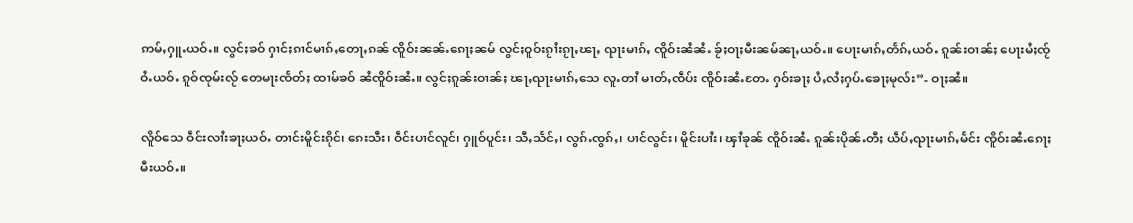ဢမ်ႇႁူႉယဝ်ႉ။ လွင်ႈၶဝ် ႁၢင်ႈၵၢင်မၢၵ်ႇတေႃႇၵၼ် ၸိူဝ်းၼၼ်ႉၵေႃႈၼမ် လွင်ႈဝူဝ်းၵႂၢႆးၵႂႃႇၽႃႇ ၺႃးမၢၵ်ႇ ၸိူဝ်းၼႆၼႆႉ ၶႂ်ႈဝႃႈမီးၼမ်ၼႃႇယဝ်ႉ။ ပေႃးမၢၵ်ႇတႅၵ်ႇယဝ်ႉ ၵူၼ်းဝၢၼ်ႈ ပေႃးမႆႈၸႂ်ဝႆႉယဝ်ႉ ၵူဝ်ၸုမ်းလႂ် တေမႃးၸႅတ်ႈ ထၢမ်ၶဝ် ၼႆၸိူဝ်းၼႆႉ။ လွင်ႈၵူၼ်းဝၢၼ်ႈ ၽႃႇၺႃးမၢၵ်ႇသေ လူႉတၢႆ မၢတ်ႇၸဵပ်း ၸိူဝ်းၼႆႉတႄႉ ႁဝ်းၶႃႈ ပႆႇလႆႈႁပ်ႉၶေႃႈမုလ်း”- ဝႃႈၼႆ။

လိူဝ်သေ ဝဵင်းလၢႆးၶႃႈယဝ်ႉ တၢင်းမိူင်းၵိုင်၊ ၵေးသီး၊ ဝဵင်းပၢင်လူင်၊ ႁူဝ်ပူင်း၊ သီႇသႅင်ႇ၊ လွၵ်ႉၸွၵ်ႇ၊ ပၢင်လွင်း၊ မိူင်းပၢႆး၊ ၾၢႆၶုၼ် ၸိူဝ်းၼႆႉ ၵူၼ်းပိုၼ်ႉတီႈ ယဵပ်ႇၺႃးမၢၵ်ႇမႅင်း ၸိူဝ်းၼႆႉၵေႃႈ မီးယဝ်ႉ။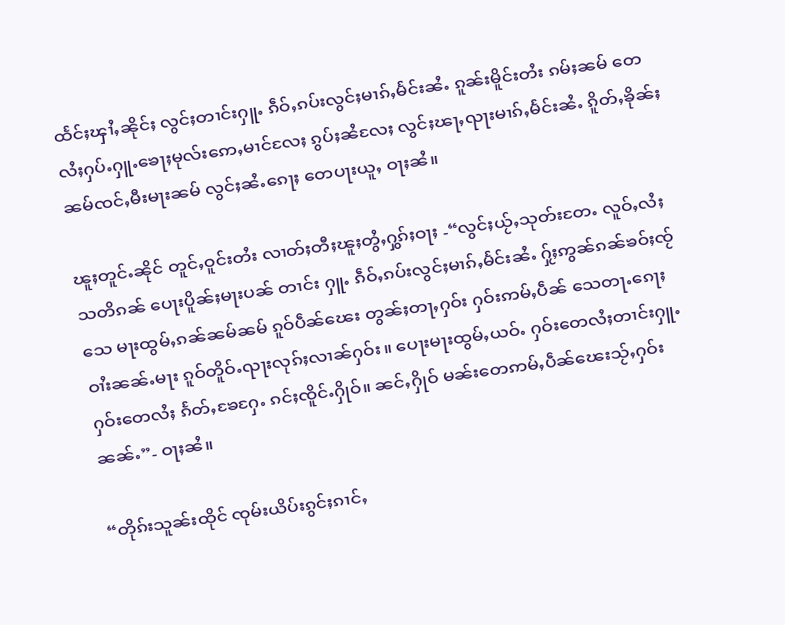ထႅင်ႈၾၢႆႇၼိုင်ႈ လွင်ႈတၢင်းႁူႉ ၵဵဝ်ႇၵပ်းလွင်ႈမၢၵ်ႇမႅင်းၼႆႉ ၵူၼ်းမိူင်းတႆး ၵမ်ႈၼမ် တေလႆႈႁပ်ႉႁူႉၶေႃႈမုလ်းဢေႇမၢင်လႄႈ ၵွပ်ႈၼႆလႄႈ လွင်ႈၽႃႇၺႃးမၢၵ်ႇမႅင်းၼႆႉ ၵိူတ်ႇၶိုၼ်ႈၼမ်ၸင်ႇမီးမႃးၼမ် လွင်ႈၼႆႉၵေႃႈ တေပႃးယူႇ ဝႃႈၼႆ။

ၽူႈတူင်ႉၼိုင် တူင်ႇဝူင်းတႆး လၢတ်ႈတီႈၽူႈတွႆႇႁွၵ်ႈဝႃႈ -“လွင်ႈယႂ်ႇသုတ်းတႄႉ လူဝ်ႇလႆႈသတိၵၼ် ပေႃးပိူၼ်ႈမႃးပၼ် တၢင်း ႁူႉ ၵဵဝ်ႇၵပ်းလွင်ႈမၢၵ်ႇမႅင်းၼႆႉ ႁႂ်ႈဢွၼ်ၵၼ်ၶဝ်ႈၸႂ်သေ မႃးထွမ်ႇၵၼ်ၼမ်ၼမ် ၵူဝ်ပဵၼ်ၽေး တွၼ်ႈတႃႇႁဝ်း ႁဝ်းဢမ်ႇပဵၼ် သေတႃႉၵေႃႈ ဝၢႆးၼၼ်ႉမႃး ၵူဝ်တိူဝ်ႉၺႃးလုၵ်ႈလၢၼ်ႁဝ်း။ ပေႃးမႃးထွမ်ႇယဝ်ႉ ႁဝ်းတေလႆႈတၢင်းႁူႉ ႁဝ်းတေလႆႈ ၵႅတ်ႇၶႄႁႄႉ ၵင်ႈၸိူင်ႉႁိုဝ်။ ၼင်ႇႁိုဝ် မၼ်းတေဢမ်ႇပဵၼ်ၽေးသႂ်ႇႁဝ်းၼၼ်ႉ”- ဝႃႈၼႆ။

“တိုၵ်းသူၼ်းထိုင် ၸုမ်းယိပ်းၵွင်ႈၵၢင်ႇ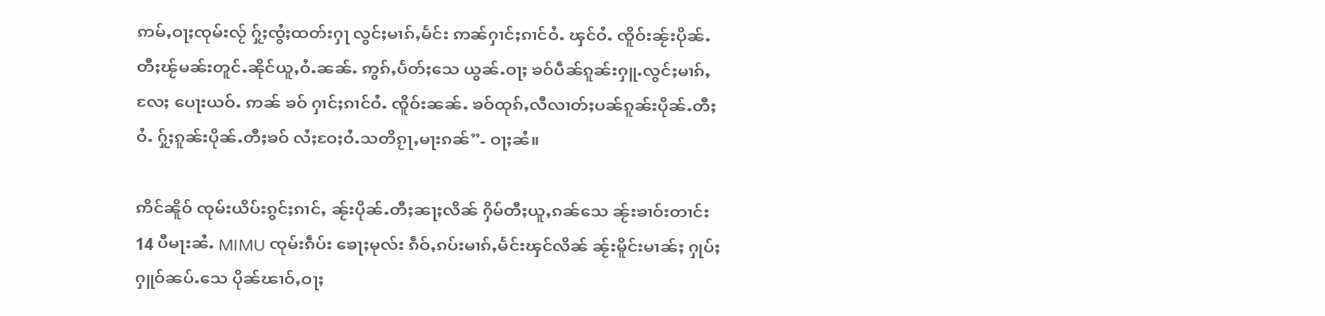ဢမ်ႇဝႃႈၸုမ်းလႂ် ႁႂ်ႈၸွႆႈထတ်းႁႃ လွင်ႈမၢၵ်ႇမႅင်း ဢၼ်ႁၢင်ႈၵၢင်ဝႆႉ ၾင်ဝႆႉ ၸိူဝ်းၼႂ်းပိုၼ်ႉတီႈၽႂ်မၼ်းတူင်ႉၼိုင်ယူႇဝႆႉၼၼ်ႉ ဢွၵ်ႇပႅတ်ႈသေ ယွၼ်ႉဝႃႈ ၶဝ်ပဵၼ်ၵူၼ်းႁူႉလွင်ႈမၢၵ်ႇလႄႈ ပေႃးယဝ်ႉ ဢၼ် ၶဝ် ႁၢင်ႈၵၢင်ဝႆႉ ၸိူဝ်းၼၼ်ႉ ၶဝ်ထုၵ်ႇလီလၢတ်ႈပၼ်ၵူၼ်းပိုၼ်ႉတီႈဝႆႉ ႁႂ်ႈၵူၼ်းပိုၼ်ႉတီႈၶဝ် လႆႈဝႄႈဝႆႉသတိၵႂႃႇမႃးၵၼ်”- ဝႃႈၼႆ။

ဢိင်ၼိူဝ် ၸုမ်းယိပ်းၵွင်ႈၵၢင်ႇ ၼႂ်းပိုၼ်ႉတီႈၼႃႈလိၼ် ႁိမ်တီႈယူႇၵၼ်သေ ၼႂ်းၶၢဝ်းတၢင်း 14 ပီမႃးၼႆႉ MIMU ၸုမ်းၵဵပ်း ၶေႃႈမုလ်း ၵဵဝ်ႇၵပ်းမၢၵ်ႇမႅင်းၾင်လိၼ် ၼႂ်းမိူင်းမၢၼ်ႈ ႁုပ်ႈႁူဝ်ၼပ်ႉသေ ပိုၼ်ၽၢဝ်ႇဝႃႈ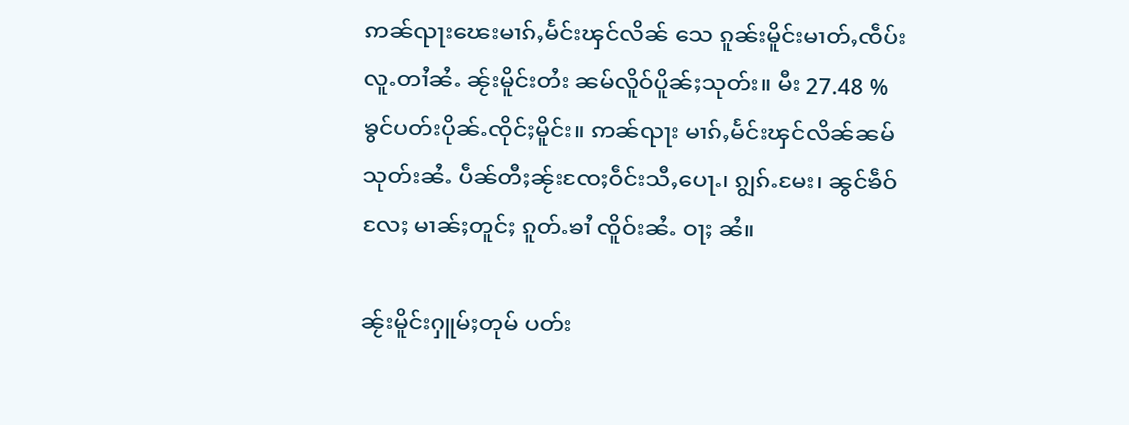ဢၼ်ၺႃးၽေးမၢၵ်ႇမႅင်းၾင်လိၼ် သေ ၵူၼ်းမိူင်းမၢတ်ႇၸဵပ်းလူႉတၢႆၼႆႉ ၼႂ်းမိူင်းတႆး ၼမ်လိူဝ်ပိူၼ်ႈသုတ်း။ မီး 27.48 % ၶွင်ပတ်းပိုၼ်ႉၸိုင်ႈမိူင်း။ ဢၼ်ၺႃး မၢၵ်ႇမႅင်းၾင်လိၼ်ၼမ်သုတ်းၼႆႉ ပဵၼ်တီႈၼႂ်းၸႄႈဝဵင်းသီႇပေႃႉ၊ ၵျွၵ်ႉမႄး၊ ၼွင်ၶဵဝ် လႄႈ မၢၼ်ႈတူင်ႈ ၵူတ်ႉၶၢႆ ၸိူဝ်းၼႆႉ ဝႃႈ ၼႆ။

ၼႂ်းမိူင်းႁူမ်ႈတုမ် ပတ်း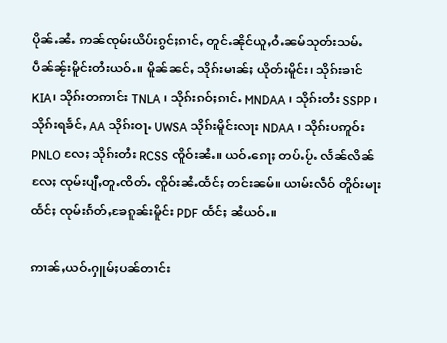ပိုၼ်ႉၼႆႉ ဢၼ်ၸုမ်းယိပ်းၵွင်ႈၵၢင်ႇ တူင်ႉၼိုင်ယူႇဝႆႉၼမ်သုတ်းသမ်ႉ ပဵၼ်ၼႂ်းမိူင်းတႆးယဝ်ႉ။ မိူၼ်ၼင်ႇ သိုၵ်းမၢၼ်ႈ ယိုတ်းမိူင်း၊ သိုၵ်းၶၢင် KIA၊ သိုၵ်းတဢၢင်း TNLA ၊ သိုၵ်းၵဝ်ႈၵၢင်ႉ MNDAA ၊ သိုၵ်းတႆး SSPP ၊ သိုၵ်းရၶႅင်ႇ AA သိုၵ်းဝႃႉ UWSA သိုၵ်းမိူင်းလႃး NDAA ၊ သိုၵ်းပဢူဝ်း PNLO လႄႈ သိုၵ်းတႆး RCSS ၸိူဝ်းၼႆႉ။ ယဝ်ႉၵေႃႈ တပ်ႉပႂ်ႉ လႅၼ်လိၼ်လႄႈ ၸုမ်းပျီႇတူႉၸိတ်ႉ ၸိူဝ်းၼႆႉထႅင်ႈ တင်းၼမ်။ ယၢမ်းလဵဝ် တိူဝ်းမႃးထႅင်ႈ ၸုမ်းၵႅတ်ႇၶႄၵူၼ်းမိူင်း PDF ထႅင်ႈ ၼႆယဝ်ႉ။

ဢၢၼ်ႇယဝ်ႉႁူမ်ႈပၼ်တၢင်း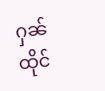ႁၼ်ထိုင်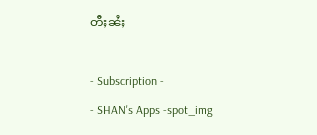တီႈၼႆႈ

- Subscription -
- SHAN's Apps -spot_img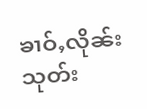ၶၢဝ်ႇလိုၼ်းသုတ်း